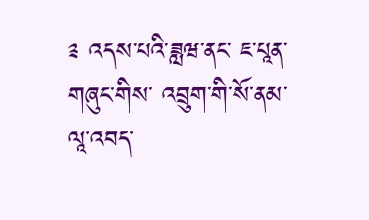༉ འདས་པའི་ཟླཝ་ནང་ ཇ་པཱན་གཞུང་གིས་ འབྲུག་གི་སོ་ནམ་ལཱ་འབད་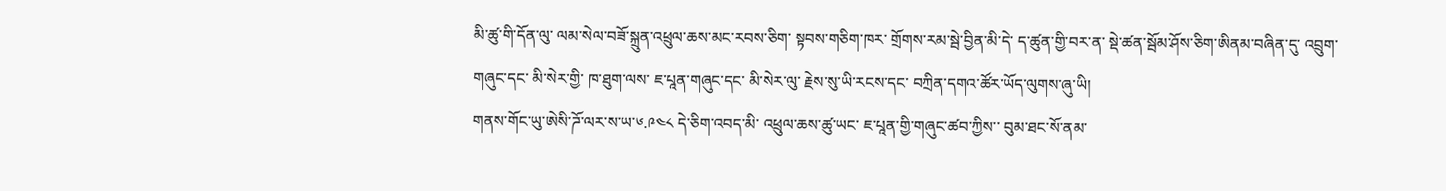མི་ཚུ་གི་དོན་ལུ་ ལམ་སེལ་བཟོ་སྐྲུན་འཕྲུལ་ཆས་མང་རབས་ཅིག་ སྟབས་གཅིག་ཁར་ གྲོགས་རམ་སྦེ་བྱིན་མི་དེ་ ད་ཚུན་གྱི་བར་ན་ སྡེ་ཚན་སྦོམ་ཤོས་ཅིག་ཨིནམ་བཞིན་དུ་ འབྲུག་གཞུང་དང་ མི་སེར་གྱི་ ཁ་ཐུག་ལས་ ཇ་པཱན་གཞུང་དང་ མི་སེར་ལུ་ རྗེས་སུ་ཡི་རངས་དང་ བཀྲིན་དགའ་ཚོར་ཡོད་ལུགས་ཞུ་ཡི།
གནས་གོང་ཡུ་ཨེསི་ཌོ་ལར་ས་ཡ་༦.༩༤༨ དེ་ཅིག་འབད་མི་ འཕྲུལ་ཆས་ཚུ་ཡང་ ཇ་པཱན་གྱི་གཞུང་ཚབ་ཀྱིས་་ བུམ་ཐང་སོ་ནམ་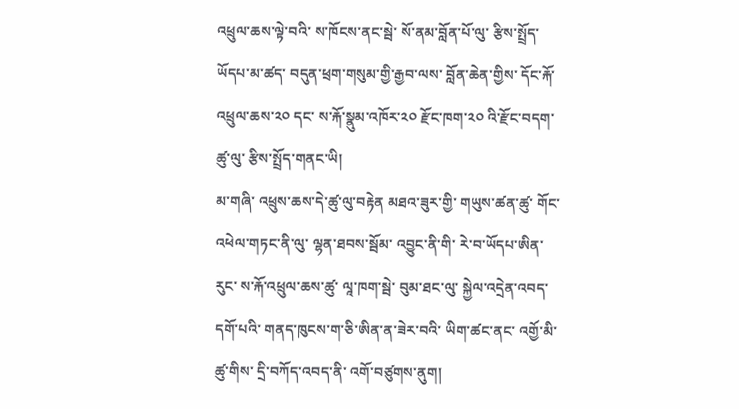འཕྲུལ་ཆས་ལྟེ་བའི་ ས་ཁོངས་ནང་སྦེ་ སོ་ནམ་བློན་པོ་ལུ་ རྩིས་སྤྲོད་ཡོདཔ་མ་ཚད་ བདུན་ཕྲག་གསུམ་གྱི་རྒྱབ་ལས་ བློན་ཆེན་གྱིས་ དོང་རྐོ་འཕྲུལ་ཆས་༢༠ དང་ ས་རྐོ་སྣུམ་འཁོར་༢༠ རྫོང་ཁག་༢༠ འི་རྫོང་བདག་ཚུ་ལུ་ རྩིས་སྤྲོད་གནང་ཡི།
མ་གཞི་ འཕྲུས་ཆས་དེ་ཚུ་ལུ་བརྟེན མཐའ་ཟུར་གྱི་ གཡུས་ཚན་ཚུ་ གོང་འཕེལ་གཏང་ནི་ལུ་ ལྷན་ཐབས་སྦོམ་ འབྱུང་ནི་གི་ རེ་བ་ཡོདཔ་ཨིན་རུང་ ས་རྐོ་འཕྲུལ་ཆས་ཚུ་ ལཱ་ཁག་སྦེ་ བུམ་ཐང་ལུ་ སྐྱེལ་འདྲེན་འབད་དགོ་པའི་ གནད་ཁུངས་ག་ཅི་ཨིན་ན་ཟེར་བའི་ ཡིག་ཚང་ནང་ འགྱོ་མི་ཚུ་གིས་ དྲི་བཀོད་འབད་ནི་ འགོ་བཙུགས་ནུག།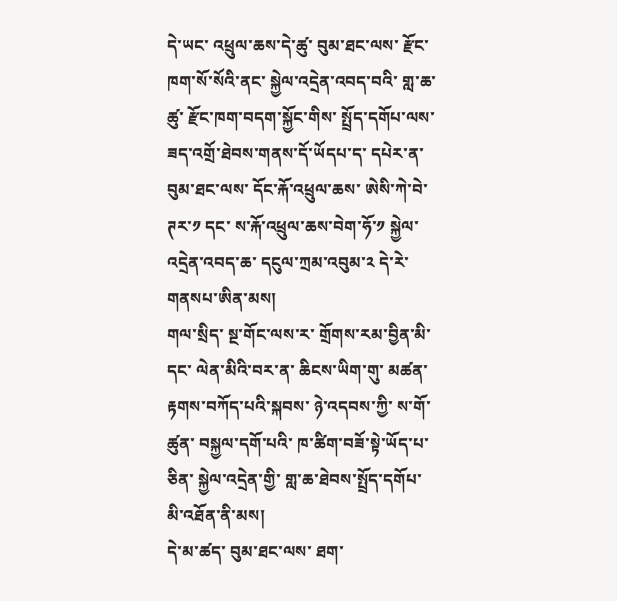དེ་ཡང་ འཕྲུལ་ཆས་དེ་ཚུ་ བུམ་ཐང་ལས་ རྫོང་ཁག་སོ་སོའི་ནང་ སྐྱེལ་འདྲེན་འབད་བའི་ གླ་ཆ་ཚུ་ རྫོང་ཁག་བདག་སྐྱོང་གིས་ སྤྲོད་དགོཔ་ལས་ ཟད་འགྲོ་ཐེབས་གནས་དོ་ཡོདཔ་ད་ དཔེར་ན་ བུམ་ཐང་ལས་ དོང་རྐོ་འཕྲུལ་ཆས་ ཨེསི་ཀེ་བེ་ཊར་༡ དང་ ས་རྐོ་འཕྲུལ་ཆས་བེག་ཧོ་༡ སྐྱེལ་འདྲེན་འབད་ཆ་ དངུལ་ཀྲམ་འབུམ་༢ དེ་རེ་ གནསཔ་ཨིན་མས།
གལ་སྲིད་ སྔ་གོང་ལས་ར་ གྲོགས་རམ་བྱིན་མི་དང་ ལེན་མིའི་བར་ན་ ཆིངས་ཡིག་གུ་ མཚན་རྟགས་བཀོད་པའི་སྐབས་ ཉེ་འདབས་ཀྱི་ ས་གོ་ཚུན་ བསྐྱལ་དགོ་པའི་ ཁ་ཚིག་བཟོ་སྟེ་ཡོད་པ་ཅིན་ སྐྱེལ་འདྲེན་གྱི་ གླ་ཆ་ཐེབས་སྤྲོད་དགོཔ་ མི་འཐོན་ནི་མས།
དེ་མ་ཚད་ བུམ་ཐང་ལས་ ཐག་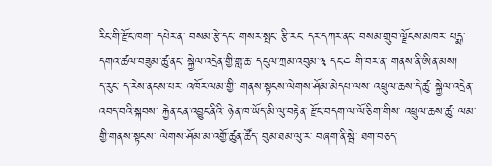རིང་གི་རྫོང་ཁག་ དཔེར་ན་ བསམ་རྩེ་དང་ གསར་སྤང་ རྩི་རང་ དར་དཀར་ནང་ བསམ་གྲུབ་ལྗོངས་མཁར་ པདྨ་དགའ་ཚལ་བཟུམ་ཚུ་ནང་ སྐྱེལ་འདྲེན་གྱི་གླ་ཆ་ དངུལ་ཀྲམ་འབུམ་༣ དང་༤ གི་བར་ན་ གནས་ནི་ཨིན་མས།
ད་རུང་ ད་རེས་ནངས་པར་ འཁོར་ལམ་གྱི་ གནས་སྟངས་ལེགས་ཤོམ་མེདཔ་ལས་ འཕྲུལ་ཆས་དེ་ཚུ་ སྐྱེལ་འདྲེན་འབད་བའི་སྐབས་ རྐྱེན་ངན་འབྱུང་ནིའི་ ཉེན་ཁ་ཡོད་མི་ལུ་བརྟེན་ རྫོང་བདག་ལ་ལོ་ཅིག་གིས་ འཕྲུལ་ཆས་ཚུ་ ལམ་གྱི་གནས་སྟངས་ ལེགས་ཤོམ་མ་འགྱོ་ཚུན་ཚོད་ བུམ་ཐམ་ལུ་ར་ བཞག་ནི་སྦེ་ ཐག་བཅད་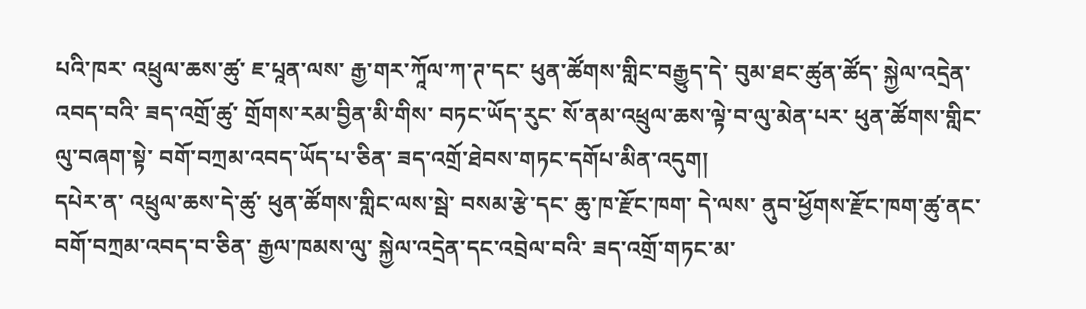པའི་ཁར་ འཕྲུལ་ཆས་ཚུ་ ཇ་པཱན་ལས་ རྒྱ་གར་ཀཱོལ་ཀ་ཊ་དང་ ཕུན་ཚོགས་གླིང་བརྒྱུད་དེ་ བུམ་ཐང་ཚུན་ཚོད་ སྐྱེལ་འདྲེན་འབད་བའི་ ཟད་འགྲོ་ཚུ་ གྲོགས་རམ་བྱིན་མི་གིས་ བཏང་ཡོད་རུང་ སོ་ནམ་འཕྲུལ་ཆས་ལྟེ་བ་ལུ་མེན་པར་ ཕུན་ཚོགས་གླིང་ལུ་བཞག་སྟེ་ བགོ་བཀྲམ་འབད་ཡོད་པ་ཅིན་ ཟད་འགྲོ་ཐེབས་གཏང་དགོཔ་མིན་འདུག།
དཔེར་ན་ འཕྲུལ་ཆས་དེ་ཚུ་ ཕུན་ཚོགས་གླིང་ལས་སྦེ་ བསམ་རྩེ་དང་ ཆུ་ཁ་རྫོང་ཁག་ དེ་ལས་ ནུབ་ཕྱོགས་རྫོང་ཁག་ཚུ་ནང་ བགོ་བཀྲམ་འབད་བ་ཅིན་ རྒྱལ་ཁམས་ལུ་ སྐྱེལ་འདྲེན་དང་འབྲེལ་བའི་ ཟད་འགྲོ་གཏང་མ་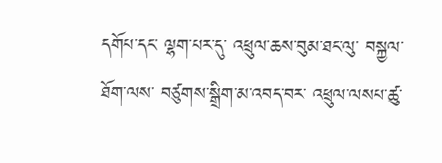དགོཔ་དང་ ལྷག་པར་དུ་ འཕྲུལ་ཆས་བུམ་ཐང་ལུ་ བསྐྱལ་ཐོག་ལས་ བཙུགས་སྒྲིག་མ་འབད་བར་ འཕྲུལ་ལསཔ་ཚུ་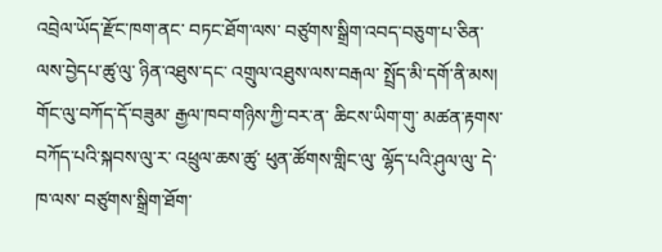འབྲེལ་ཡོད་རྫོང་ཁག་ནང་ བཏང་ཐོག་ལས་ བཙུགས་སྒྲིག་འབད་བཅུག་པ་ཅིན་ ལས་བྱེདཔ་ཚུ་ལུ་ ཉིན་འཐུས་དང་ འགྲུལ་འཐུས་ལས་བརྒལ་ སྤྲོད་མི་དགོ་ནི་མས།
གོང་ལུ་བཀོད་དོ་བཟུམ་ རྒྱལ་ཁབ་གཉིས་ཀྱི་བར་ན་ ཆིངས་ཡིག་གུ་ མཚན་རྟགས་བཀོད་པའི་སྐབས་ལུ་ར་ འཕྲུལ་ཆས་ཚུ་ ཕུན་ཚོགས་གླིང་ལུ་ ལྷོད་པའི་ཤུལ་ལུ་ དེ་ཁ་ལས་ བཙུགས་སྒྲིག་ཐོག་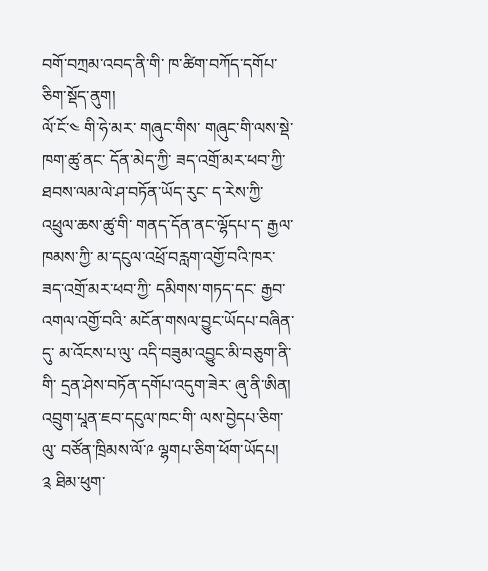བགོ་བཀྲམ་འབད་ནི་གི་ ཁ་ཚིག་བཀོད་དགོཔ་ཅིག་སྡོད་ནུག།
ལོ་ངོ་༤ གི་ཧེ་མར་ གཞུང་གིས་ གཞུང་གི་ལས་སྡེ་ཁག་ཚུ་ནང་ དོན་མེད་ཀྱི་ ཟད་འགྲོ་མར་ཕབ་ཀྱི་ ཐབས་ལམ་ལེ་ཤ་བཏོན་ཡོད་རུང་ ད་རེས་ཀྱི་ འཕྲུལ་ཆས་ཚུ་གི་ གནད་དོན་ནང་ལྷོདཔ་ད་ རྒྱལ་ཁམས་ཀྱི་ མ་དངུལ་འཕྲོ་བརླག་འགྱོ་བའི་ཁར་ ཟད་འགྲོ་མར་ཕབ་ཀྱི་ དམིགས་གཏད་དང་ རྒྱབ་འགལ་འགྱོ་བའི་ མངོན་གསལ་བྱུང་ཡོདཔ་བཞིན་དུ་ མ་འོངས་པ་ལུ་ འདི་བཟུམ་འབྱུང་མི་བཅུག་ནི་གི་ དྲན་ཤེས་བཏོན་དགོཔ་འདུག་ཟེར་ ཞུ་ནི་ཨིན།
འབྲུག་པཱན་ཇབ་དངུལ་ཁང་གི་ ལས་བྱེདཔ་ཅིག་ལུ་ བཙོན་ཁྲིམས་ལོ་༩ ལྷགཔ་ཅིག་ཕོག་ཡོདཔ།
༉ ཐིམ་ཕུག་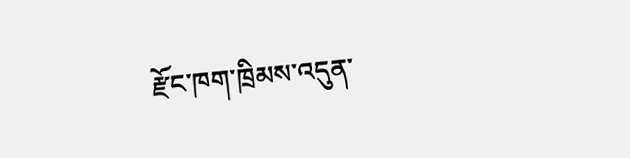རྫོང་ཁག་ཁྲིམས་འདུན་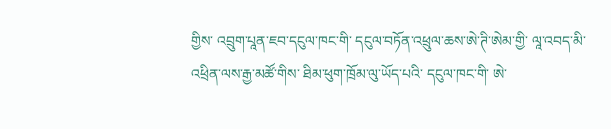གྱིས་ འབྲུག་པཱན་ཇབ་དངུལ་ཁང་གི་ དངུལ་བཏོན་འཕྲུལ་ཆས་ཨེ་ཊི་ཨེམ་གྱི་ ལཱ་འབད་མི་ འཕྲིན་ལས་རྒྱ་མཚོ་གིས་ ཐིམ་ཕུག་ཁྲོམ་ལུ་ཡོད་པའི་ དངུལ་ཁང་གི་ ཨེ་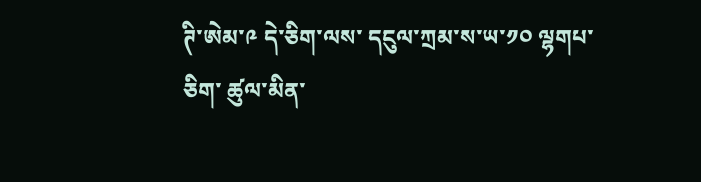ཊི་ཨེམ་༩ དེ་ཅིག་ལས་ དངུལ་ཀྲམ་ས་ཡ་༡༠ ལྷགཔ་ཅིག་ ཚུལ་མིན་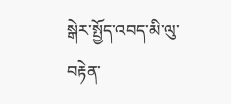སྒེར་སྤྱོད་འབད་མི་ལུ་བརྟེན་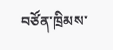བཙོན་ཁྲིམས་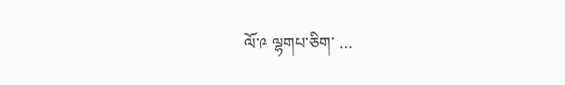ལོ་༩ ལྷགཔ་ཅིག་ …